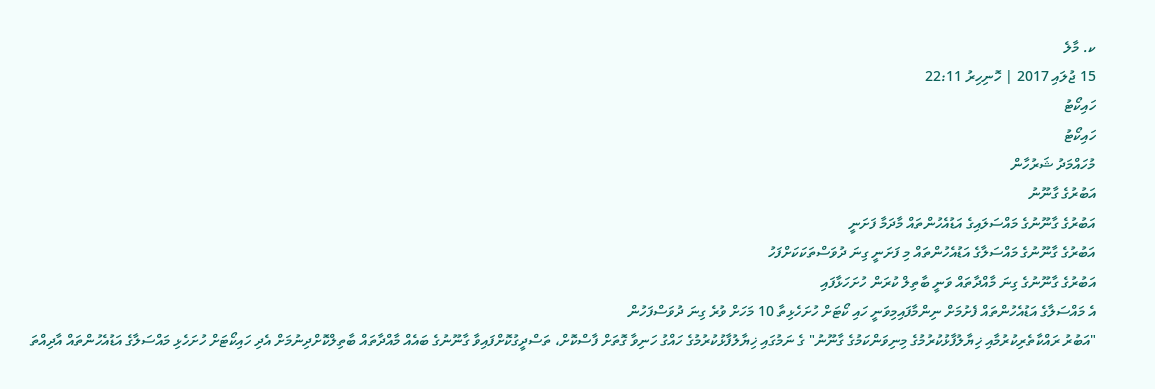ކ. މާލެ
15 ޖުލައި 2017 | ހޮނިހިރު 22:11
ހައިކޯޓު
ހައިކޯޓު
މުހައްމަދު ޝަރުހާން
އަބުރުގެ ގާނޫނު
އަބުރުގެ ގާނޫނުގެ މައްސަލައިގެ އަޑުއެހުންތައް މާދަމާ ފަށަނީ
އަބުރުގެ ގާނޫނުގެ މައްސަލާގެ އަޑުއެހުންތައް މި ފަށަނީ ގިނަ ދުވަސްތަކަކަށްފަހު
އަބުރުގެ ގާނޫނުގެ ގިނަ މާއްދާތައް ވަނީ ބާތިލް ކުރަން ހުށަހަޅާފައި
އެ މައްސަލާގެ އަޑުއެހުންތައް ފެށުމަށް ނިންމާފައިމިވަނީ ހައި ކޯޓަށް ހުށަހެޅިތާ 10 މަހަށް ވުރެ ގިނަ ދުވަސްފަހުން
"އަބުރު ރައްކާތެރިކުރުމާއި ޚިޔާލުފާޅުކުރުމުގެ މިނިވަންކަމުގެ ގާނޫނު" ގެ ނަމުގައި ޚިޔާލުފާޅުކުރުމުގެ ހައްގު ހަނިވާ ގޮތަށް ފާސްކޮށް، ތަސްދީގުކޮށްފައިވާ ގާނޫނުގެ ބައެއް މާއްދާތައް ބާތިލްކޮށްދިނުމަށް އެދި ހައިކޯޓަށް ހުށަހެޅި މައްސަލާގެ އަޑުއެހުންތައް އާދިއްތަ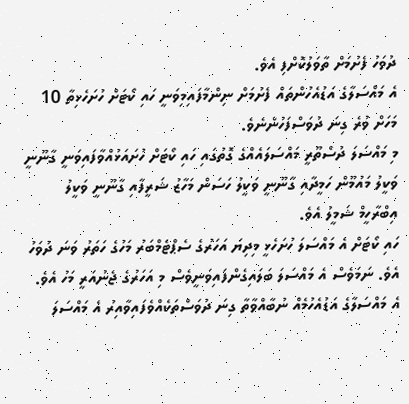ދުވަހު ފެށުމަށް ތާވަލުކޮށްފި އެވެ.
އެ މައްސަލާގެ އަޑުއެހުންތައް ފެށުމަށް ނިންމާފައިމިވަނީ ހައި ކޯޓަށް ހުށަހެޅިތާ 10 މަހަށް ވުރެ ގިނަ ދުވަސްފަހުންނެވެ.
މި މައްސަލަ ދުސްތޫރީ މައްސަލައެއްގެ ގޮތުގައި ހައި ކޯޓަށް ހުށައަޅުއްވާފައިވަނީ ގާނޫނީ ވަކީލު މައުމޫން ހަމީދާއި ގާނޫނީ ވަކީލު ހަސަން މަހާޒު ޝަރީފާއި ގާނޫނީ ވަކީލު އިބްރާހީމް ޝަމީލު އެވެ.
ހައި ކޯޓަށް އެ މައްސަލަ ހުށަހެޅީ މިދިޔަ އަހަރުގެ ސެޕްޓެމްބަރު މަހުގެ ހަތަރު ވަނަ ދުވަހު އެވެ. ނަމަވެސް އެ މައްސަލަ ބަލައިގެންފައިވަނީވެސް މި އަހަރުގެ ޖެނުއަރީ މަހު އެވެ. އެ މައްސަލާގެ އަޑުއެހުމެއް ނުބާއްވާތާ ގިނަ ދުވަސްތަކެއްވެފައިވާއިރު އެ މައްސަލަ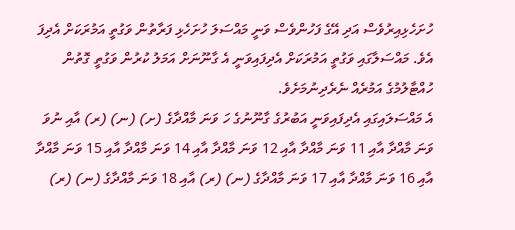ހުށަހެޅިއިރުވެސް އަދި އޭގެ ފަހުންވެސް ވަނީ މައްސަލަ ހުށަހެޅި ފަރާތުން ވަގުތީ އަމުރަކަށް އެދިފަ އެވެ. މައްސަލާގައި ވަގުތީ އަމުރަކަށް އެދިފައިވަނީ އެ ގާނޫނަށް އަމަލު ކުރުން ވަގުތީ ގޮތުން ހުއްޓާލުމުގެ އަމުރެއް ނެރެދިނުމަށެވެ.
އެ މައްސަލައިގައި އެދިފައިވަނީ އަބުރުގެ ގާނޫނުގެ ހަ ވަނަ މާއްދާގެ (ށ) (ނ) (ރ) އާއި ނުވަ ވަނަ މާއްދާ އާއި 11 ވަނަ މާއްދާ އާއި 12 ވަނަ މާއްދާ އާއި 14 ވަނަ މާއްދާ އާއި 15 ވަނަ މާއްދާ އާއި 16 ވަނަ މާއްދާ އާއި 17 ވަނަ މާއްދާގެ (ނ) (ރ) އާއި 18 ވަނަ މާއްދާގެ (ނ) (ރ)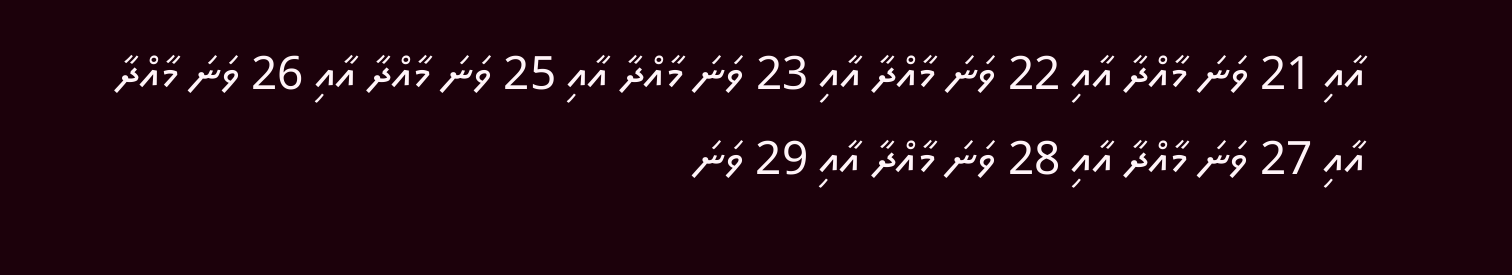އާއި 21 ވަނަ މާއްދާ އާއި 22 ވަނަ މާއްދާ އާއި 23 ވަނަ މާއްދާ އާއި 25 ވަނަ މާއްދާ އާއި 26 ވަނަ މާއްދާ އާއި 27 ވަނަ މާއްދާ އާއި 28 ވަނަ މާއްދާ އާއި 29 ވަނަ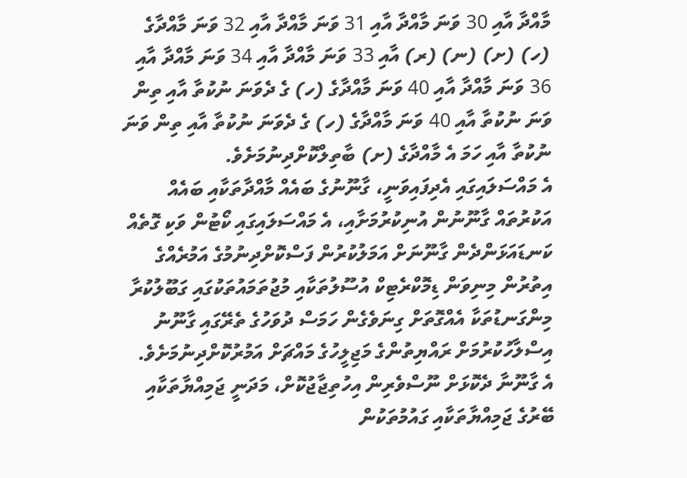މާއްދާ އާއި 30 ވަނަ މާއްދާ އާއި 31 ވަނަ މާއްދާ އާއި 32 ވަނަ މާއްދާގެ (ހ) (ށ) (ނ) (ރ) އާއި 33 ވަނަ މާއްދާ އާއި 34 ވަނަ މާއްދާ އާއި 36 ވަނަ މާއްދާ އާއި 40 ވަނަ މާއްދާގެ (ހ) ގެ ދެވަނަ ނުކުތާ އާއި ތިން ވަނަ ނުކުތާ އާއި 40 ވަނަ މާއްދާގެ (ހ) ގެ ދެވަނަ ނުކުތާ އާއި ތިން ވަނަ ނުކުތާ އާއި ހަމަ އެ މާއްދާގެ (ށ) ބާތިލްކޮށްދިނުމަށެވެ.
އެ މައްސަލައިގައި އެދިފައިވަނީ، ގާނޫނުގެ ބައެއް މާއްދާތަކާއި ބައެއް އަކުރުތައް ގާނޫނުން އުނިކުރުމަށާއި، އެ މައްސަލައިގައި ކޯޓުން ވަކި ގޮތެއް ކަނޑައަޅަންދެން ގާނޫނަށް އަމަލުކުރުން ފަސްކޮށްދިނުމުގެ އަމުރެއްގެ އިތުރުން މިނިވަން ޑިމޮކްރެޓިކް އުސޫލުތަކާއި މުޖުތަމައުތަކުގައި ގަބޫލުކުރާ މިންގަނޑުތަކާ އެއްގޮތަށް ގިނަވެގެން ހަމަސް ދުވަހުގެ ތެރޭގައި ގާނޫނު އިސްލާހުކުރުމަށް ރައްޔިތުންގެ މަޖިލީހުގެ މައްޗަށް އަމުރުކޮށްދިނުމަށެވެ.
އެ ގާނޫނާ ދެކޮޅަށް ނޫސްވެރިން އިހުތިޖާޖުކޮށް، މަދަނީ ޖަމިއްޔާތަކާއި ބޭރުގެ ޖަމިއްޔާތަކާއި ގައުމުތަކުން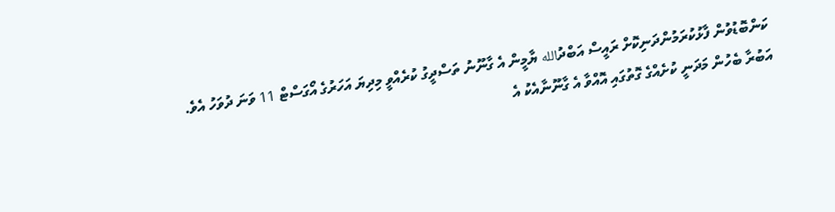ކަންބޮޑުވުން ފާޅުކުރަމުންދަނިކޮށް ރައީސް އަބްދުالله ޔާމީން އެ ގާނޫނު ތަސްދީގު ކުރެއްވީ މިދިޔަ އަހަރުގެ އޯގަސްޓް 11 ވަނަ ދުވަހު އެވެ.
އަބުރާ ބެހުން މަދަނީ ކުށެއްގެ ގޮތުގައި އޮއްވާ އެ ގާނޫނާއެކު އެ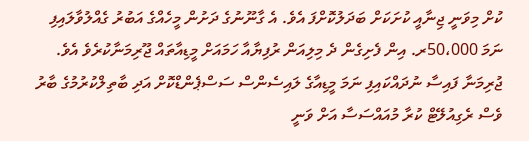ކުށް މިވަނީ ޖިނާއީ ކުށަކަށް ބަދަލުކޮށްފަ އެވެ. އެ ގާނޫނުގެ ދަށުން މީހެއްގެ އަބުރު ގެއްލުވާލައިފި ނަމަ 50،000ރ. އިން ފެށިގެން ދެ މިލިއަން ރުފިޔާއާ ހަމައަށް މީޑިއާތައް ޖޫރިމަނާކުރެވެ އެވެ. ޖުރިމަނާ ފައިސާ ނުދައްކައިފި ނަމަ މީޑިއާގެ ލައިސެންސް ސަސްޕެންޑްކޮށް އަދި ބާތިލްކުރުމުގެ ބާރު ވެސް ރެގިއުލޭޓް ކުރާ މުއައްސަސާ އަށް ވަނީ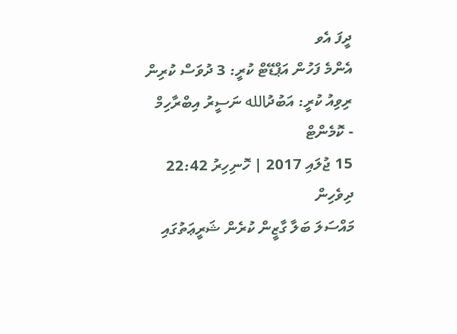ދީފަ އެވ
އެންމެ ފަހުން އަޕްޑޭޓް ކުރީ: 3 ދުވަސް ކުރިން
ރިވިއު ކުރީ: އަބުދުالله ނަސީރު އިބްރާހިމް
- ކޮމެންޓް
15 ޖުލައި 2017 | ހޮނިހިރު 22:42
ދިވެހިން
މައްސަލަ ބަލާ ގާޒީން ކުރެން ޝަރީޢަތުގައި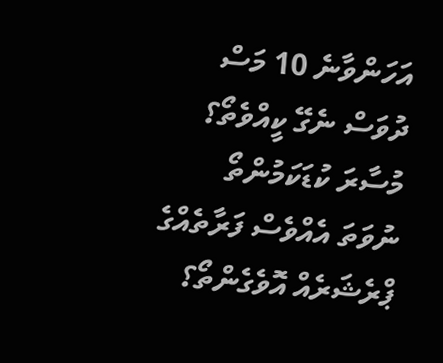އަހަންވާނެ 10 މަސް ދުވަސް ނެގޭ ކީއްވެތޯ؟ މުސާރަ ކުޑަކަމުންތޯ ނުވަތަ އެއްވެސް ފަރާތެއްގެ ޕްރެޝަރެއް އޮވެގެންތޯ؟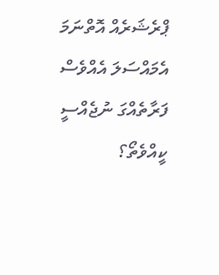ޕްރެޝަރެއް އޮތްނަމަ އެމައްސަލަ އެއްވެސް ފަރާތެއްގަ ނުޖެއްސީ ކީއްވެތޯ؟